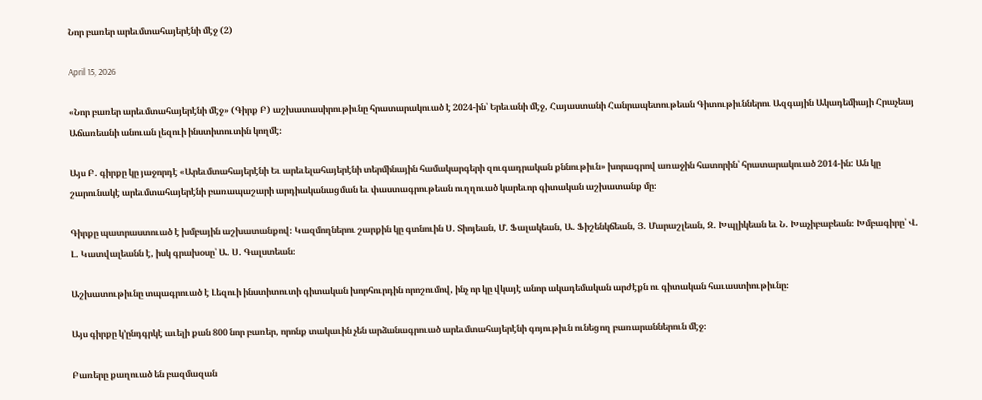Նոր բառեր արեւմտահայերէնի մէջ (2)

April 15, 2026

«Նոր բառեր արեւմտահայերէնի մէջ» (Գիրք Բ) աշխատասիրութիւնը հրատարակուած է 2024-ին՝ Երեւանի մէջ, Հայաստանի Հանրապետութեան Գիտութիւններու Ազգային Ակադեմիայի Հրաչեայ Աճառեանի անուան լեզուի ինստիտուտին կողմէ։

Այս Բ. գիրքը կը յաջորդէ «Արեւմտահայերէնի Եւ արեւելահայերէնի տերմինային համակարգերի զուգադրական քննութիւն» խորագրով առաջին հատորին՝ հրատարակուած 2014-ին: Ան կը շարունակէ արեւմտահայերէնի բառապաշարի արդիականացման եւ փաստագրութեան ուղղուած կարեւոր գիտական աշխատանք մը։

Գիրքը պատրաստուած է խմբային աշխատանքով։ Կազմողներու շարքին կը գտնուին Ս. Տիոյեան, Մ. Ֆալակեան, Ա. Ֆիշենկճեան, Յ. Մարաշլեան, Զ. Խպլիկեան եւ Ն. Խաչիբաբեան։ Խմբագիրը՝ Վ. Լ. Կատվալեանն է, իսկ գրախօսը՝ Ա. Ս. Գալստեան։

Աշխատութիւնը տպագրուած է Լեզուի ինստիտուտի գիտական խորհուրդին որոշումով, ինչ որ կը վկայէ անոր ակադեմական արժէքն ու գիտական հաւաստիութիւնը։

Այս գիրքը կ’ընդգրկէ աւելի քան 800 նոր բառեր, որոնք տակաւին չեն արձանագրուած արեւմտահայերէնի գոյութիւն ունեցող բառարաններուն մէջ։

Բառերը քաղուած են բազմազան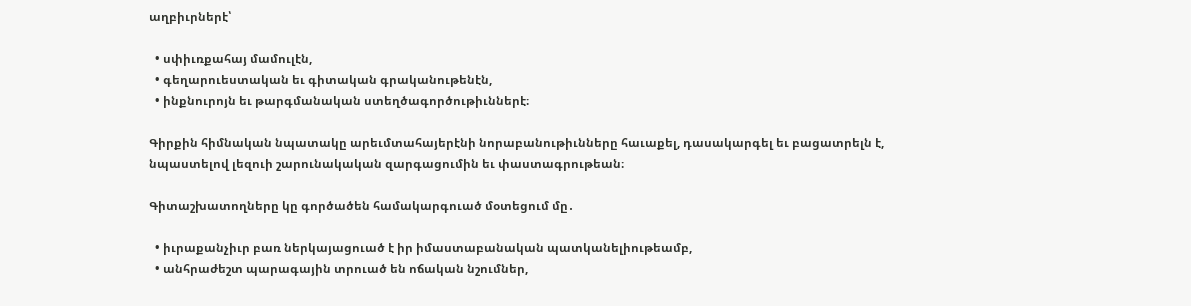աղբիւրներէ՝

  • սփիւռքահայ մամուլէն,
  • գեղարուեստական եւ գիտական գրականութենէն,
  • ինքնուրոյն եւ թարգմանական ստեղծագործութիւններէ։

Գիրքին հիմնական նպատակը արեւմտահայերէնի նորաբանութիւնները հաւաքել, դասակարգել եւ բացատրելն է, նպաստելով լեզուի շարունակական զարգացումին եւ փաստագրութեան։

Գիտաշխատողները կը գործածեն համակարգուած մօտեցում մը․

  • իւրաքանչիւր բառ ներկայացուած է իր իմաստաբանական պատկանելիութեամբ,
  • անհրաժեշտ պարագային տրուած են ոճական նշումներ,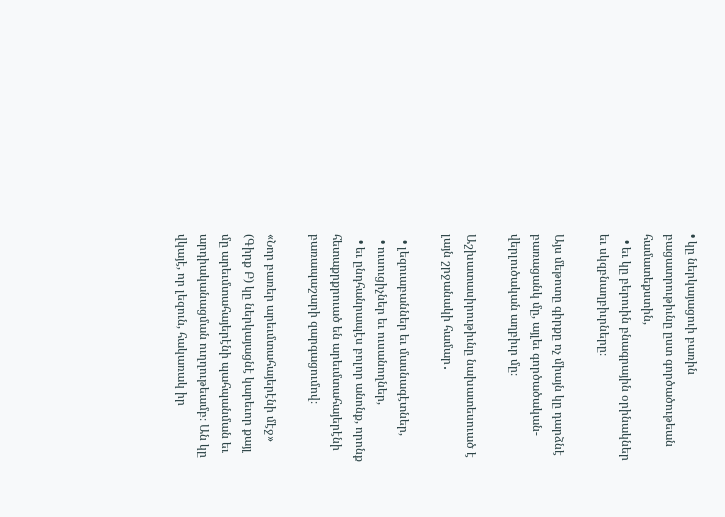• կը ներկայացուի բառին բացատրութիւնը ըստ գործածութեան համատեքստին,
  • եւ կը բերուին բնագրային օրինակներ եւ սկզբնաղբիւրները։

Այս մեթոտը գիրքը ոչ միայն կը դարձնէ բառացանկ մը, այլեւ գործածական-վերլուծական աղբիւր մը։

Աշխատասիրութիւնը նախատեսուած է լայն շրջանակի համար․

  • լեզուաբաններ եւ մասնագէտներ,
  • ուսուցիչներ եւ ուսանողներ,
  • եւ ընդհանրապէս բոլոր անոնք, որոնք հետաքրքրուած են արեւմտահայերէնի բառապաշարի զարգացումով։

«Նոր բառեր արեւմտահայերէնի մէջ» (Գիրք Բ) կը ներկայացնէ կարեւոր քայլ մը արեւմտահայերէնի պահպանման եւ արդիականացման ուղղութեամբ։ Ան կը վկայէ, որ լեզուն, հակառակ իր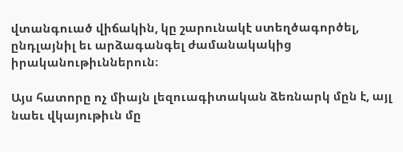վտանգուած վիճակին, կը շարունակէ ստեղծագործել, ընդլայնիլ եւ արձագանգել ժամանակակից իրականութիւններուն։

Այս հատորը ոչ միայն լեզուագիտական ձեռնարկ մըն է, այլ նաեւ վկայութիւն մը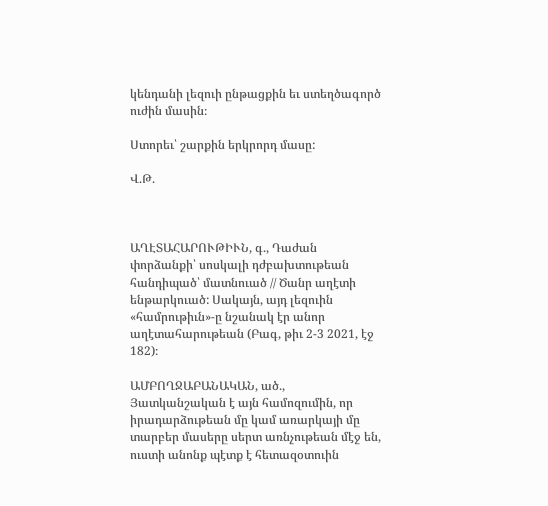կենդանի լեզուի ընթացքին եւ ստեղծագործ ուժին մասին։

Ստորեւ՝ շարքին երկրորդ մասը:

Վ.Թ.



ԱՂԷՏԱՀԱՐՈՒԹԻՒՆ, գ., Դաժան փորձանքի՝ սոսկալի դժբախտութեան հանդիպած՝ մատնուած // Ծանր աղէտի ենթարկուած: Սակայն, այդ լեզուին «համրութիւն»-ը նշանակ էր անոր աղէտահարութեան (Բագ, թիւ 2-3 2021, էջ 182)։

ԱՄԲՈՂՋԱԲԱՆԱԿԱՆ, ած., Յատկանշական է այն համոզումին, որ իրադարձութեան մը կամ առարկայի մը տարբեր մասերը սերտ առնչութեան մէջ են, ուստի անոնք պէտք է հետազօտուին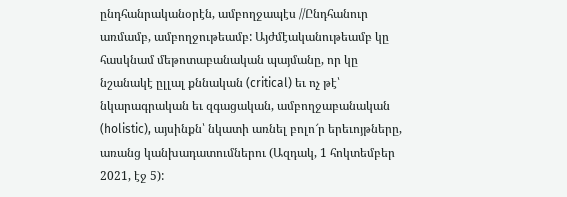ընդհանրականօրէն, ամբողջապէս //Ընդհանուր առմամբ, ամբողջութեամբ: Այժմէականութեամբ կը հասկնամ մեթոտաբանական պայմանը, որ կը նշանակէ ըլլալ քննական (critical) եւ ոչ թէ՝ նկարագրական եւ զգացական, ամբողջաբանական (holistic), այսինքն՝ նկատի առնել բոլո՜ր երեւոյթները, առանց կանխադատումներու (Ազդակ, 1 հոկտեմբեր 2021, էջ 5):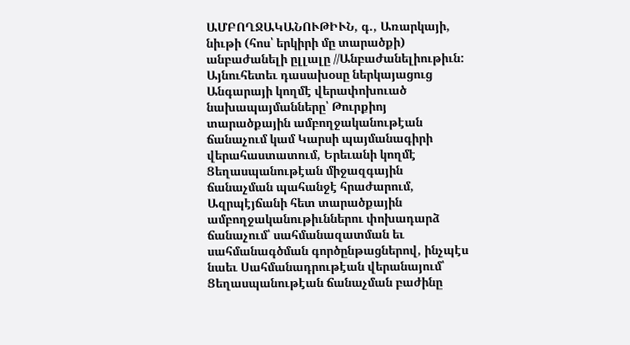ԱՄԲՈՂՋԱԿԱՆՈՒԹԻՒՆ, գ., Առարկայի, նիւթի (հոս՝ երկիրի մը տարածքի) անբաժանելի ըլլալը //Անբաժանելիութիւն: Այնուհետեւ դասախօսը ներկայացուց Անգարայի կողմէ վերափոխուած նախապայմանները՝ Թուրքիոյ տարածքային ամբողջականութէան ճանաչում կամ Կարսի պայմանագիրի վերահաստատում, Երեւանի կողմէ Ցեղասպանութէան միջազգային ճանաչման պահանջէ հրաժարում, Ազրպէյճանի հետ տարածքային ամբողջականութիւններու փոխադարձ ճանաչում՝ սահմանազատման եւ սահմանագծման գործընթացներով, ինչպէս նաեւ Սահմանադրութէան վերանայում՝ Ցեղասպանութէան ճանաչման բաժինը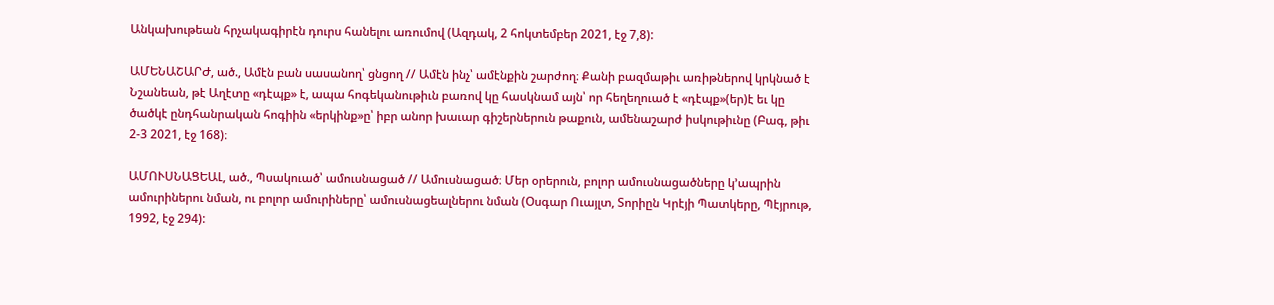Անկախութեան հրչակագիրէն դուրս հանելու առումով (Ազդակ, 2 հոկտեմբեր 2021, էջ 7,8):

ԱՄԵՆԱՇԱՐԺ, ած., Ամէն բան սասանող՝ ցնցող // Ամէն ինչ՝ ամէնքին շարժող։ Քանի բազմաթիւ առիթներով կրկնած է Նշանեան, թէ Աղէտը «դէպք» է, ապա հոգեկանութիւն բառով կը հասկնամ այն՝ որ հեղեղուած է «դէպք»(եր)է եւ կը ծածկէ ընդհանրական հոգիին «երկինք»ը՝ իբր անոր խաւար գիշերներուն թաքուն, ամենաշարժ իսկութիւնը (Բագ, թիւ 2-3 2021, էջ 168)։

ԱՄՈՒՍՆԱՑԵԱԼ, ած., Պսակուած՝ ամուսնացած // Ամուսնացած։ Մեր օրերուն, բոլոր ամուսնացածները կ’ապրին ամուրիներու նման, ու բոլոր ամուրիները՝ ամուսնացեալներու նման (Օսգար Ուայլտ, Տորիըն Կրէյի Պատկերը, Պէյրութ, 1992, էջ 294):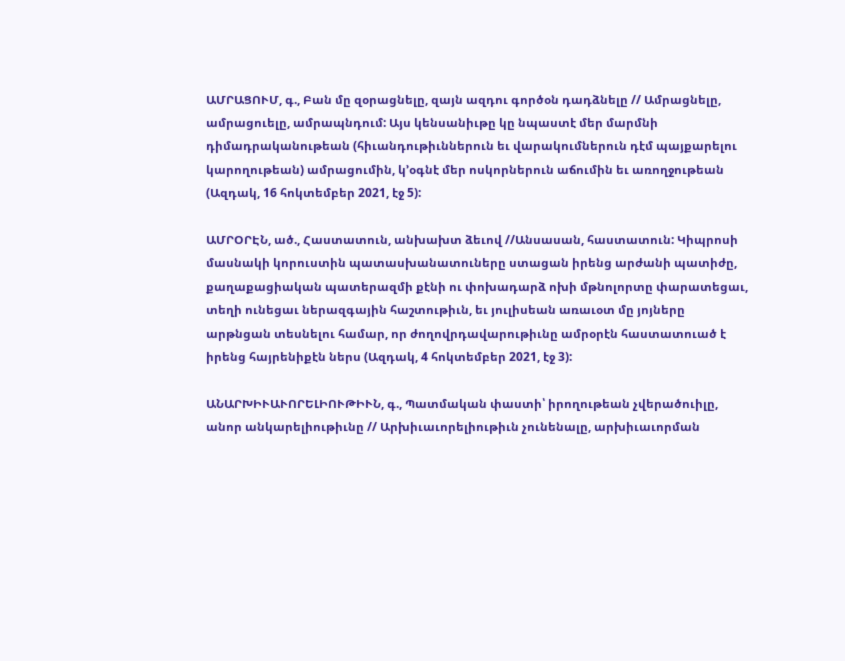ԱՄՐԱՑՈՒՄ, գ., Բան մը զօրացնելը, զայն ազդու գործօն դադձնելը // Ամրացնելը, ամրացուելը, ամրապնդում: Այս կենսանիւթը կը նպաստէ մեր մարմնի դիմադրականութեան (հիւանդութիւններուն եւ վարակումներուն դէմ պայքարելու կարողութեան) ամրացումին, կ’օգնէ մեր ոսկորներուն աճումին եւ առողջութեան (Ազդակ, 16 հոկտեմբեր 2021, էջ 5):

ԱՄՐՕՐԷՆ, ած., Հաստատուն, անխախտ ձեւով //Անսասան, հաստատուն: Կիպրոսի մասնակի կորուստին պատասխանատուները ստացան իրենց արժանի պատիժը, քաղաքացիական պատերազմի քէնի ու փոխադարձ ոխի մթնոլորտը փարատեցաւ, տեղի ունեցաւ ներազգային հաշտութիւն, եւ յուլիսեան առաւօտ մը յոյները արթնցան տեսնելու համար, որ ժողովրդավարութիւնը ամրօրէն հաստատուած է իրենց հայրենիքէն ներս (Ազդակ, 4 հոկտեմբեր 2021, էջ 3):

ԱՆԱՐԽԻՒԱՒՈՐԵԼԻՈՒԹԻՒՆ, գ., Պատմական փաստի՝ իրողութեան չվերածուիլը, անոր անկարելիութիւնը // Արխիւաւորելիութիւն չունենալը, արխիւաւորման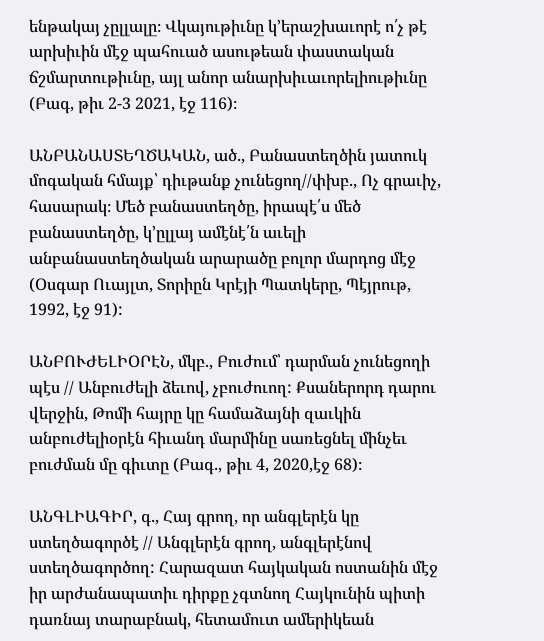ենթակայ չըլլալը։ Վկայութիւնը կ’երաշխաւորէ ո՛չ թէ արխիւին մէջ պահուած ասութեան փաստական ճշմարտութիւնը, այլ անոր անարխիւաւորելիութիւնը (Բագ, թիւ 2-3 2021, էջ 116)։

ԱՆԲԱՆԱՍՏԵՂԾԱԿԱՆ, ած., Բանաստեղծին յատուկ մոգական հմայք՝ դիւթանք չունեցող//փխբ., Ոչ գրաւիչ, հասարակ։ Մեծ բանաստեղծը, իրապէ՛ս մեծ բանաստեղծը, կ’ըլլայ ամէնէ՛ն աւելի անբանաստեղծական արարածը բոլոր մարդոց մէջ (Օսգար Ուայլտ, Տորիըն Կրէյի Պատկերը, Պէյրութ, 1992, էջ 91):

ԱՆԲՈՒԺԵԼԻՕՐԷՆ, մկբ., Բուժում՝ դարման չունեցողի պէս // Անբուժելի ձեւով, չբուժուող: Քսաներորդ դարու վերջին, Թոմի հայրը կը համաձայնի զաւկին անբուժելիօրէն հիւանդ մարմինը սառեցնել մինչեւ բուժման մը գիւտը (Բագ., թիւ 4, 2020,էջ 68)։

ԱՆԳԼԻԱԳԻՐ, գ., Հայ գրող, որ անգլերէն կը ստեղծագործէ // Անգլերէն գրող, անգլերէնով ստեղծագործող: Հարազատ հայկական ոստանին մէջ իր արժանապատիւ դիրքը չգտնող Հայկունին պիտի դառնայ տարաբնակ, հետամուտ ամերիկեան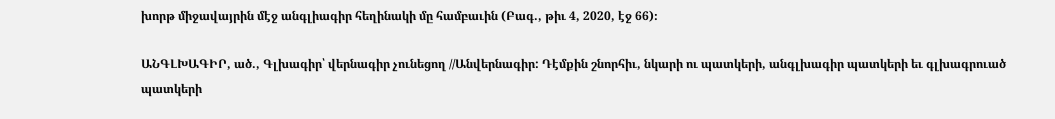խորթ միջավայրին մէջ անգլիագիր հեղինակի մը համբաւին (Բագ., թիւ 4, 2020, էջ 66)։

ԱՆԳԼԽԱԳԻՐ, ած., Գլխագիր՝ վերնագիր չունեցող //Անվերնագիր: Դէմքին շնորհիւ, նկարի ու պատկերի, անգլխագիր պատկերի եւ գլխագրուած պատկերի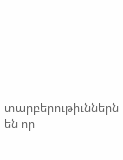տարբերութիւններն են որ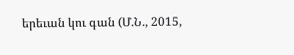երեւան կու գան (Մ.Ն., 2015,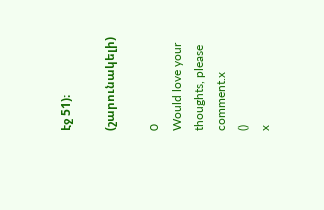էջ 51)։

(շարունակելի)

0
Would love your thoughts, please comment.x
()
x